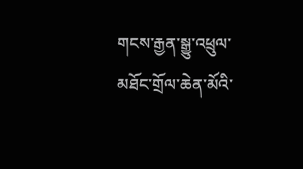གངས་རྒྱན་སྒྱུ་འཕྲུལ་མཐོང་གྲོལ་ཆེན་མོའི་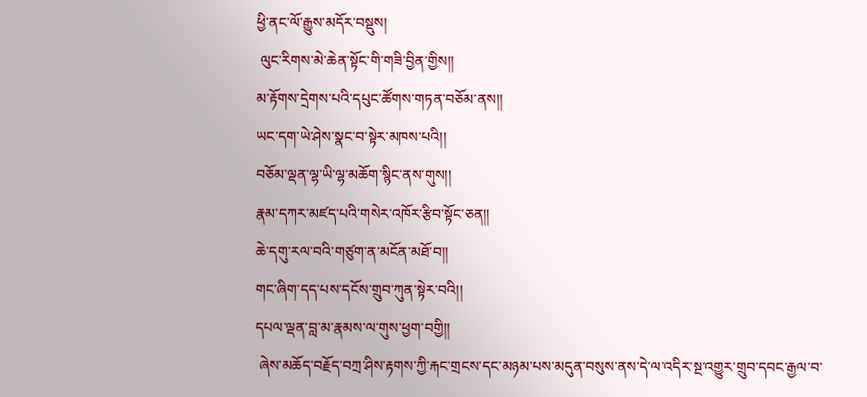ཕྱི་ནང་ལོ་རྒྱུས་མདོར་བསྡུས།
 ལུང་རིགས་མེ་ཆེན་སྟོང་གི་གཟི་བྱིན་གྱིས།།
མ་རྟོགས་དྲེགས་པའི་དཔུང་ཚོགས་གཏན་བཅོམ་ནས།།
ཡང་དག་ཡེ་ཤེས་སྣང་བ་སྟེར་མཁས་པའི།།
བཅོམ་ལྡན་ལྷ་ཡི་ལྷ་མཆོག་སྙིང་ནས་གུས།།
རྣམ་དཀར་མཛད་པའི་གསེར་འཁོར་རྩིབ་སྟོང་ཅན།།
ཆེ་དགུ་རལ་བའི་གཙུག་ན་མངོན་མཐོ་བ།།
གང་ཞིག་དད་པས་དངོས་གྲུབ་ཀུན་སྟེར་བའི།།
དཔལ་ལྡན་བླ་མ་རྣམས་ལ་གུས་ཕྱག་བགྱི།།
 ཞེས་མཆོད་བརྗོད་བཀྲ་ཤིས་རྟགས་ཀྱི་རྐང་གྲངས་དང་མཉམ་པས་མདུན་བསུས་ནས་དེ་ལ་འདིར་སྔ་འགྱུར་གྲུབ་དབང་རྒྱལ་བ་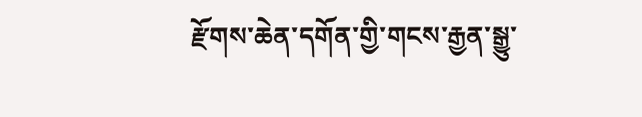རྫོགས་ཆེན་དགོན་གྱི་གངས་རྒྱན་སྒྱུ་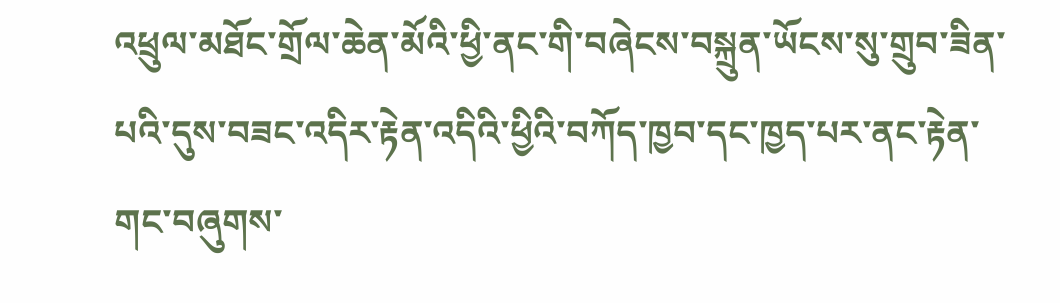འཕྲུལ་མཐོང་གྲོལ་ཆེན་མོའི་ཕྱི་ནང་གི་བཞེངས་བསྐྲུན་ཡོངས་སུ་གྲུབ་ཟིན་པའི་དུས་བཟང་འདིར་རྟེན་འདིའི་ཕྱིའི་བཀོད་ཁྱབ་དང་ཁྱད་པར་ནང་རྟེན་གང་བཞུགས་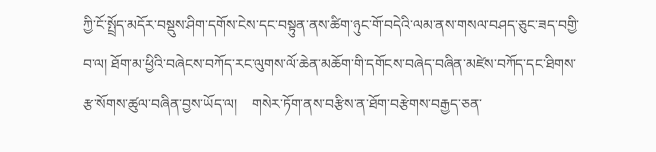ཀྱི་ངོ་སྤྲོད་མདོར་བསྡུས་ཤིག་དགོས་ངེས་དང་བསྟུན་ནས་ཚིག་ཉུང་གོ་བདེའི་ལམ་ནས་གསལ་བཤད་ཅུང་ཟད་བགྱི་བ་ལ། ཐོག་མ་ཕྱིའི་བཞེངས་བཀོད་རང་ལུགས་ལོ་ཆེན་མཆོག་གི་དགོངས་བཞེད་བཞིན་མཛེས་བཀོད་དང་ཐིགས་རྩ་སོགས་ཚུལ་བཞིན་བྱས་ཡོད་ལ།    གསེར་ཏོག་ནས་བརྩིས་ན་ཐོག་བརྩེགས་བརྒྱད་ཅན་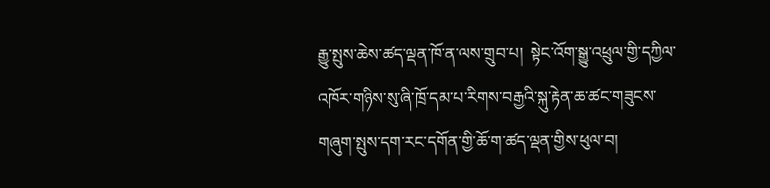རྒྱུ་སྤུས་ཆེས་ཚད་ལྡན་ཁོ་ན་ལས་གྲུབ་པ།  སྟེང་འོག་སྒྱུ་འཕྲུལ་གྱི་དཀྱིལ་འཁོར་གཉིས་སུ་ཞི་ཁྲོ་དམ་པ་རིགས་བརྒྱའི་སྐུ་རྟེན་ཆ་ཚང་གཟུངས་གཞུག་སྤུས་དག་རང་དགོན་གྱི་ཆོ་ག་ཚད་ལྡན་གྱིས་ཕུལ་བ།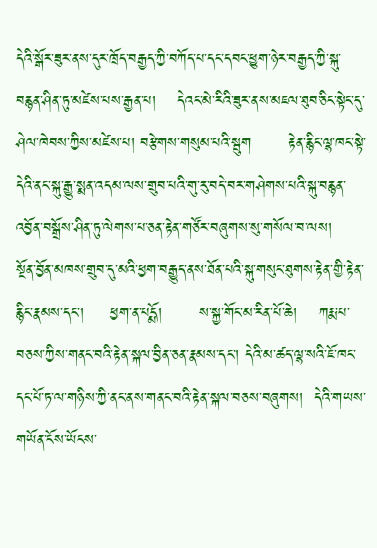དེའི་སྒོར་ཟུར་ནས་དུར་ཁྲོད་བརྒྱད་ཀྱི་བཀོད་པ་དང་དབང་ཕྱུག་ཉེར་བརྒྱད་ཀྱི་སྐུ་བརྙན་ཤིན་ཏུ་མཛེས་པས་རྒྱན་པ།    དེའང་མེ་རིའི་ཟུར་ནས་མཇལ་ཐུབ་ཅིང་སྟེང་དུ་ཤེལ་ཁེབས་ཀྱིས་མཛེས་པ། བརྩེགས་གསུམ་པའི་སྦུག       རྟེན་རྙིང་ལྷ་ཁང་སྟེ་དེའི་ནང་སྐུ་རྒྱུ་སྨན་འདམ་ལས་གྲུབ་པའི་གུ་རུ་བདེ་བར་གཤེགས་པའི་སྐུ་བརྙན་འབྱོན་བསྒྲོས་ཤིན་ཏུ་ལེགས་པ་ཅན་རྟེན་གཙོར་བཞུགས་སུ་གསོལ་བ་ལས།       སྔོན་བྱོན་མཁས་གྲུབ་དུ་མའི་ཕྱག་བརྒྱུད་ནས་ཐོན་པའི་སྐུ་གསུང་ཐུགས་རྟེན་གྱི་རྟེན་རྙིང་རྣམས་དང་།     ཕྱག་ན་པདྨོ།       ས་སྐྱ་གོང་མ་རིན་པོ་ཆེ།    ཀརྨ་པ་བཅས་ཀྱིས་གནང་བའི་རྟེན་སྐལ་བྱིན་ཅན་རྣམས་དང་། དེའི་མ་ཚད་ལྷ་སའི་ཇོ་ཁང་དང་པོ་ཏ་ལ་གཉིས་ཀྱི་ནང་ནས་གནང་བའི་རྟེན་སྐལ་བཅས་བཞུགས།  དེའི་གཡས་གཡོན་ངོས་ཡོངས་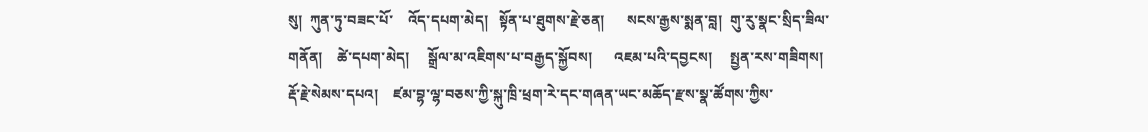སུ།  ཀུན་ཏུ་བཟང་པོ་    འོད་དཔག་མེད།   སྟོན་པ་ཐུགས་རྗེ་ཅན།      སངས་རྒྱས་སྨན་བླ།  གུ་རུ་སྣང་སྲིད་ཟིལ་གནོན།    ཚེ་དཔག་མེད།     སྒྲོལ་མ་འཇིགས་པ་བརྒྱད་སྐྱོབས།      འཇམ་པའི་དབྱངས།     སྤྱན་རས་གཟིགས།       རྡོ་རྗེ་སེམས་དཔའ།    ཛམ་བྷ་ལྷ་བཅས་ཀྱི་སྐུ་ཁྲི་ཕྲག་རེ་དང་གཞན་ཡང་མཆོད་རྫས་སྣ་ཚོགས་ཀྱིས་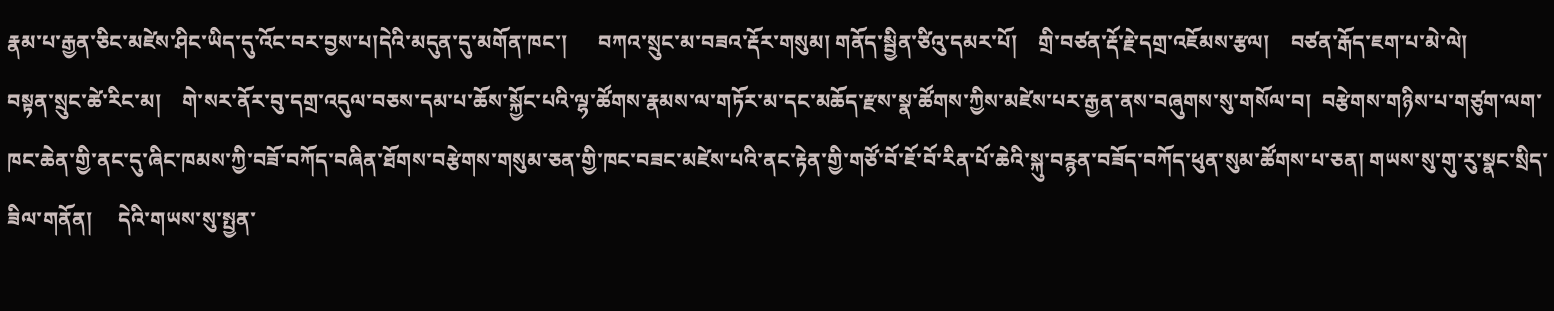རྣམ་པ་རྒྱན་ཅིང་མཛེས་ཤིང་ཡིད་དུ་འོང་བར་བྱས་པ།དེའི་མདུན་དུ་མགོན་ཁང་།      བཀའ་སྲུང་མ་བཟའ་རྡོར་གསུམ། གནོད་སྦྱིན་ཙིའུ་དམར་པོ།    གྲི་བཙན་རྡོ་རྗེ་དགྲ་འཇོམས་རྩལ།    བཙན་རྒོད་ཇག་པ་མེ་ལེ།      བསྟན་སྲུང་ཚེ་རིང་མ།    གེ་སར་ནོར་བུ་དགྲ་འདུལ་བཅས་དམ་པ་ཆོས་སྐྱོང་པའི་ལྷ་ཚོགས་རྣམས་ལ་གཏོར་མ་དང་མཆོད་རྫས་སྣ་ཚོགས་ཀྱིས་མཛེས་པར་རྒྱན་ནས་བཞུགས་སུ་གསོལ་བ།  བརྩེགས་གཉིས་པ་གཙུག་ལག་ཁང་ཆེན་གྱི་ནང་དུ་ཞིང་ཁམས་ཀྱི་བཟོ་བཀོད་བཞིན་ཐོགས་བརྩེགས་གསུམ་ཅན་གྱི་ཁང་བཟང་མཛེས་པའི་ནང་རྟེན་གྱི་གཙོ་བོ་ཇོ་བོ་རིན་པོ་ཆེའི་སྐུ་བརྙན་བཟོད་བཀོད་ཕུན་སུམ་ཚོགས་པ་ཅན། གཡས་སུ་གུ་རུ་སྣང་སྲིད་ཟིལ་གནོན།     དེའི་གཡས་སུ་སྤྱན་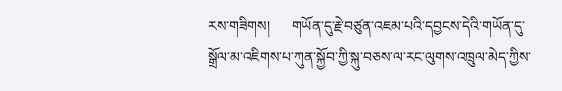རས་གཟིགས།      གཡོན་དུ་རྗེ་བཙུན་འཇམ་པའི་དབྱངས་དེའི་གཡོན་དུ་སྒྲོལ་མ་འཇིགས་པ་ཀུན་སྐྱོབ་ཀྱི་སྐུ་བཅས་ལ་རང་ལུགས་འཁྲུལ་མེད་ཀྱིས་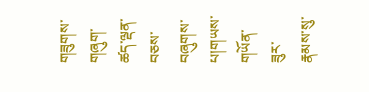གཟུགས་གཞུག་ཚད་ལྡན་བཅས་བཞུགས་པ།གཡས་གཡོན་ཟུར་རྣམས་སུ་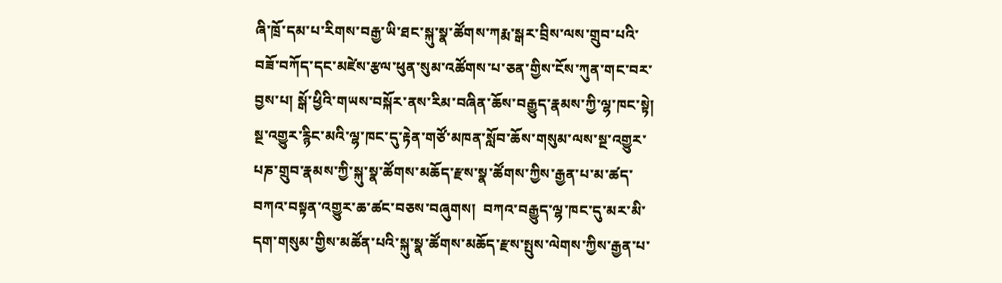ཞི་ཁྲོ་དམ་པ་རིགས་བརྒྱ་ཡི་ཐང་སྐུ་སྣ་ཚོགས་ཀརྨ་སྒར་བྲིས་ལས་གྲུབ་པའི་བཟོ་བཀོད་དང་མཛེས་རྩལ་ཕུན་སུམ་འཚོགས་པ་ཅན་གྱིས་ངོས་ཀུན་གང་བར་བྱས་པ། སྒོ་ཕྱིའི་གཡས་བསྐོར་ནས་རིམ་བཞིན་ཆོས་བརྒྱུད་རྣམས་ཀྱི་ལྷ་ཁང་སྟེ།  སྔ་འགྱུར་རྙིང་མའི་ལྷ་ཁང་དུ་རྟེན་གཙོ་མཁན་སློབ་ཆོས་གསུམ་ལས་སྔ་འགྱུར་པཎ་གྲུབ་རྣམས་ཀྱི་སྐུ་སྣ་ཚོགས་མཆོད་རྫས་སྣ་ཚོགས་ཀྱིས་རྒྱན་པ་མ་ཚད་བཀའ་བསྟན་འགྱུར་ཆ་ཚང་བཅས་བཞུགས།  བཀའ་བརྒྱུད་ལྷ་ཁང་དུ་མར་མི་དག་གསུམ་གྱིས་མཚོན་པའི་སྐུ་སྣ་ཚོགས་མཆོད་རྫས་སྤུས་ལེགས་ཀྱིས་རྒྱན་པ་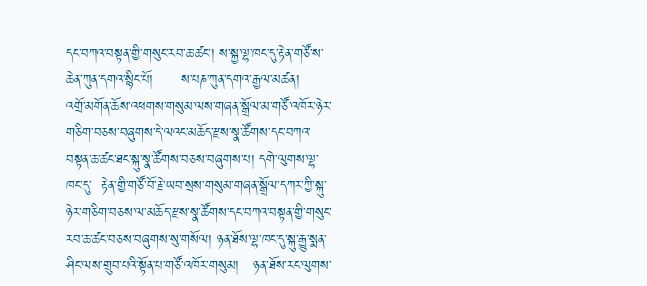དང་བཀའ་བསྟན་གྱི་གསུང་རབ་ཆ་ཚང་། ས་སྐྱ་ལྷ་ཁང་དུ་རྟེན་གཙོ་ས་ཆེན་ཀུན་དགའ་སྙིང་པོ།      ས་པཎ་ཀུན་དགའ་རྒྱལ་མཚན།    འགྲོ་མགོན་ཆོས་འཕགས་གསུམ་ལས་གཞན་སྒྲོལ་མ་གཙོ་འཁོར་ཉེར་གཅིག་བཅས་བཞུགས་དེ་ལའང་མཆོད་རྫས་སྣ་ཚོགས་དང་བཀའ་བསྟན་ཆ་ཚང་ཐང་སྐུ་སྣ་ཚོགས་བཅས་བཞུགས་པ། དགེ་ལུགས་ལྷ་ཁང་དུ་  རྟེན་གྱི་གཙོ་བོ་རྗེ་ཡབ་སྲས་གསུམ་གཞན་སྒྲོལ་དཀར་ཀྱི་སྐུ་ཉེར་གཅིག་བཅས་ལ་མཆོད་རྫས་སྣ་ཚོགས་དང་བཀའ་བསྟན་གྱི་གསུང་རབ་ཆ་ཚང་བཅས་བཞུགས་སུ་གསོལ། ཉན་ཐོས་ལྷ་ཁང་དུ་སྐུ་རྒྱུ་སྨན་ཤིང་ལས་གྲུབ་པའི་སྟོན་པ་གཙོ་འཁོར་གསུམ།   ཉན་ཐོས་རང་ལུགས་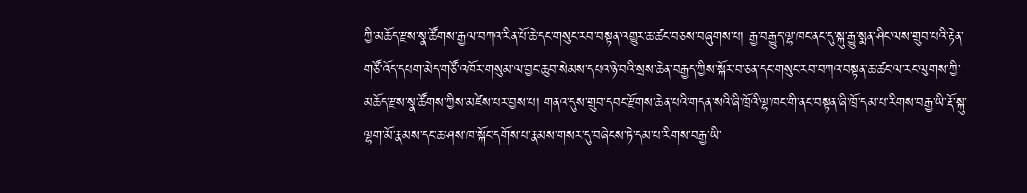ཀྱི་མཆོད་རྫས་སྣ་ཚོགས་རྒྱལ་བཀའ་རིན་པོ་ཆེ་དང་གསུང་རབ་བསྟན་འགྱུར་ཆ་ཚང་བཅས་བཞུགས་པ། རྒྱ་བརྒྱུད་ལྷ་ཁང་ནང་དུ་སྐུ་རྒྱུ་སྨན་ཤིང་ལས་གྲུབ་པའི་རྟེན་གཙོ་འོད་དཔག་མེད་གཙོ་འཁོར་གསུམ་ལ་བྱང་ཆུབ་སེམས་དཔའ་ཉེ་བའི་སྲས་ཆེན་བརྒྱད་ཀྱིས་སྐོར་བ་ཅན་དང་གསུང་རབ་བཀའ་བསྟན་ཆ་ཚང་ལ་རང་ལུགས་ཀྱི་མཆོད་རྫས་སྣ་ཚོགས་ཀྱིས་མཛེས་པར་བྱས་པ། གནའ་དུས་གྲུབ་དབང་རྫོགས་ཆེན་པའི་གདན་སའི་ཞི་ཁྲོའི་ལྷ་ཁང་གི་ནང་བསྟན་ཞི་ཁྲོ་དམ་པ་རིགས་བརྒྱ་ཡི་རྡོ་སྐུ་ལྷག་མོ་རྣམས་དང་ཆ་ཤས་ཁ་སྐོང་དགོས་པ་རྣམས་གསར་དུ་བཞེངས་ཏེ་དམ་པ་རིགས་བརྒྱ་ཡི་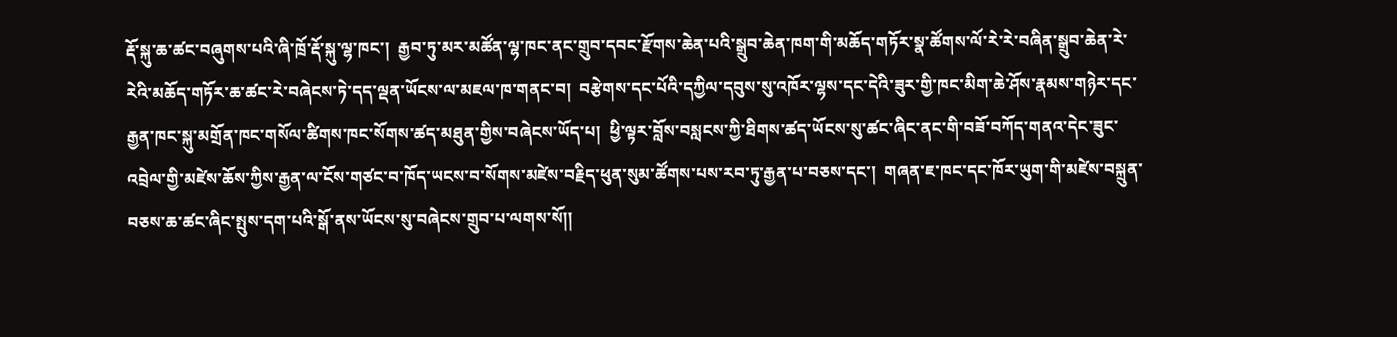རྡོ་སྐུ་ཆ་ཚང་བཞུགས་པའི་ཞི་ཁྲོ་རྡོ་སྐུ་ལྷ་ཁང་།  རྒྱབ་ཏུ་མར་མཚོན་ལྷ་ཁང་ནང་གྲུབ་དབང་རྫོགས་ཆེན་པའི་སྒྲུབ་ཆེན་ཁག་གི་མཆོད་གཏོར་སྣ་ཚོགས་ལོ་རེ་རེ་བཞིན་སྒྲུབ་ཆེན་རེ་རེའི་མཆོད་གཏོར་ཆ་ཚང་རེ་བཞེངས་ཏེ་དད་ལྡན་ཡོངས་ལ་མཇལ་ཁ་གནང་བ།  བརྩེགས་དང་པོའི་དཀྱིལ་དབུས་སུ་འཁོར་ལྷས་དང་དེའི་ཟུར་གྱི་ཁང་མིག་ཆེ་ཤོས་རྣམས་གཉེར་དང་རྒྱན་ཁང་སྐུ་མགྲོན་ཁང་གསོལ་ཚིགས་ཁང་སོགས་ཚད་མཐུན་གྱིས་བཞེངས་ཡོད་པ།  ཕྱི་ལྟར་བློས་བསླངས་ཀྱི་ཐིགས་ཚད་ཡོངས་སུ་ཚང་ཞིང་ནང་གི་བཟོ་བཀོད་གནའ་དེང་ཟུང་འབྲེལ་གྱི་མཛེས་ཆོས་ཀྱིས་རྒྱན་ལ་ངོས་གཙང་བ་ཁོད་ཡངས་བ་སོགས་མཛེས་བརྗིད་ཕུན་སུམ་ཚོགས་པས་རབ་ཏུ་རྒྱན་པ་བཅས་དང་།  གཞན་ཇ་ཁང་དང་ཁོར་ཡུག་གི་མཛེས་བསྐྲུན་བཅས་ཆ་ཚང་ཞིང་སྤུས་དག་པའི་སྒོ་ནས་ཡོངས་སུ་བཞེངས་གྲུབ་པ་ལགས་སོ།།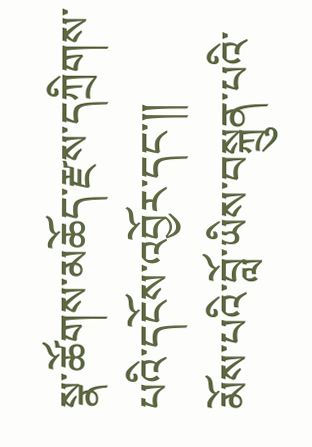སྣ་ཚོགས་མཆོད་རྫས་དཀྲིགས་པའི་དངོས་འབྱོར་དང་།།
མོས་པའི་བློ་ཡིས་བསྐྲུན་པའི་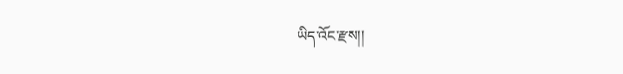ཡིད་འོང་རྫས།།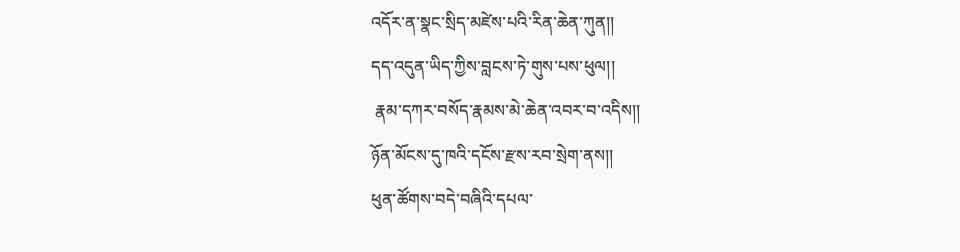འདོར་ན་སྣང་སྲིད་མཛེས་པའི་རིན་ཆེན་ཀུན།།
དད་འདུན་ཡིད་ཀྱིས་བླངས་ཏེ་གུས་པས་ཕུལ།།
 རྣམ་དཀར་བསོད་རྣམས་མེ་ཆེན་འབར་བ་འདིས།།
ཉོན་མོངས་དུ་ཁའི་དངོས་རྫས་རབ་སྲེག་ནས།།
ཕུན་ཚོགས་བདེ་བཞིའི་དཔལ་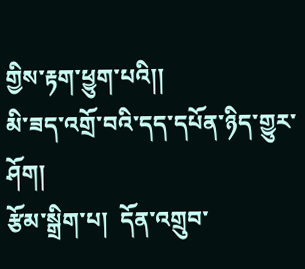གྱིས་རྟག་ཕྱུག་པའི།།
མི་ཟད་འགྲོ་བའི་དད་དཔོན་ཉིད་གྱུར་ཤོག།
རྩོམ་སྒྲིག་པ།  དོན་འགྲུབ་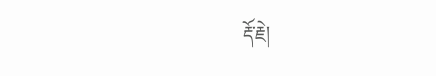རྡོ་རྗེ།